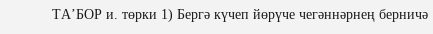ТА’БОР и. төрки 1) Бергә күчеп йөрүче чегәннәрнең берничә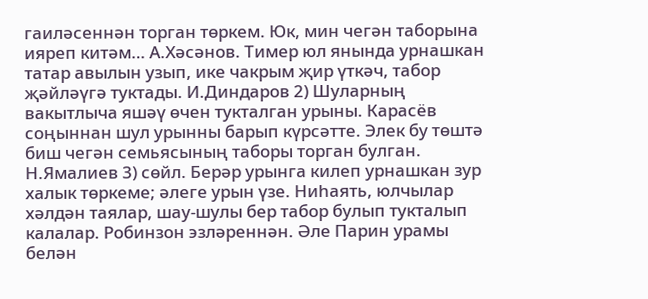гаиләсеннән торган төркем. Юк, мин чегән таборына ияреп китәм… А.Хәсәнов. Тимер юл янында урнашкан татар авылын узып, ике чакрым җир үткәч, табор җәйләүгә туктады. И.Диндаров 2) Шуларның вакытлыча яшәү өчен тукталган урыны. Карасёв соңыннан шул урынны барып күрсәтте. Элек бу төштә биш чегән семьясының таборы торган булган. Н.Ямалиев 3) сөйл. Берәр урынга килеп урнашкан зур халык төркеме; әлеге урын үзе. Ниһаять, юлчылар хәлдән таялар, шау-шулы бер табор булып тукталып калалар. Робинзон эзләреннән. Әле Парин урамы белән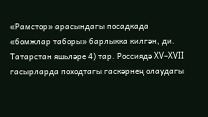«Рамстор» арасындагы посадкада «бомжлар таборы» барлыкка килгән, ди. Татарстан яшьләре 4) тар. Россиядә XV–XVII гасырларда походтагы гаскәрнең олаудагы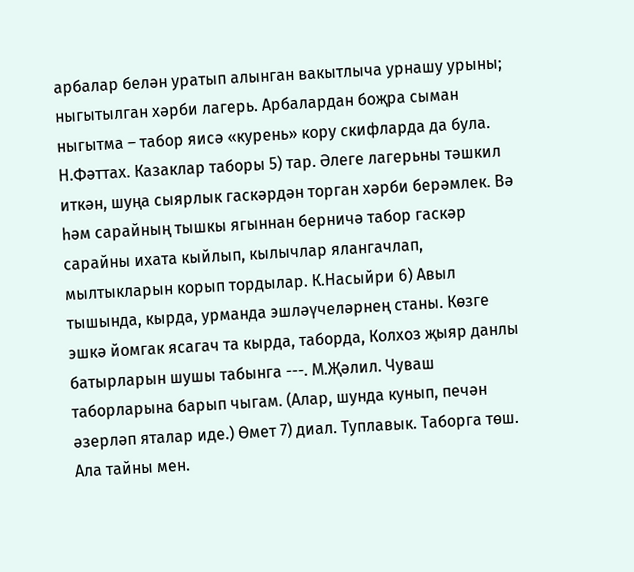арбалар белән уратып алынган вакытлыча урнашу урыны; ныгытылган хәрби лагерь. Арбалардан боҗра сыман ныгытма – табор яисә «курень» кору скифларда да була. Н.Фәттах. Казаклар таборы 5) тар. Әлеге лагерьны тәшкил иткән, шуңа сыярлык гаскәрдән торган хәрби берәмлек. Вә һәм сарайның тышкы ягыннан берничә табор гаскәр сарайны ихата кыйлып, кылычлар ялангачлап, мылтыкларын корып тордылар. К.Насыйри 6) Авыл тышында, кырда, урманда эшләүчеләрнең станы. Көзге эшкә йомгак ясагач та кырда, таборда, Колхоз җыяр данлы батырларын шушы табынга ---. М.Җәлил. Чуваш таборларына барып чыгам. (Алар, шунда кунып, печән әзерләп яталар иде.) Өмет 7) диал. Туплавык. Таборга төш. Ала тайны мен.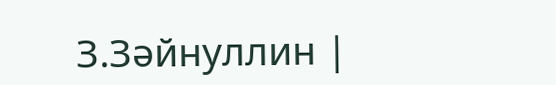З.Зәйнуллин |